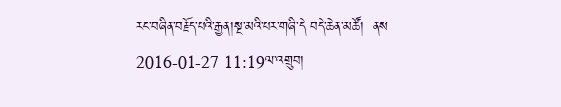རང་བཞིན་བརྗོད་པའི་རྒྱན།སྔ་མའི་པར་གཞི་དེ བདེ་ཆེན་མཚོ།  ནས 2016-01-27 11:19ལ་འགྲུབ།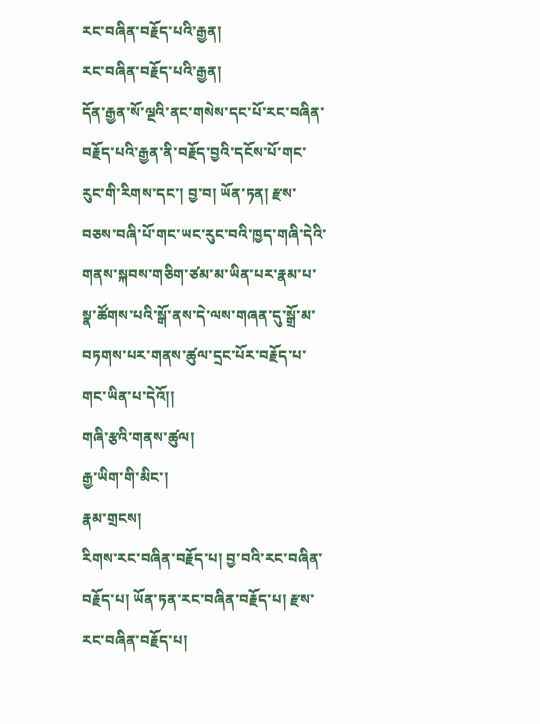རང་བཞིན་བརྗོད་པའི་རྒྱན།
རང་བཞིན་བརྗོད་པའི་རྒྱན།
དོན་རྒྱན་སོ་ལྔའི་ནང་གསེས་དང་པོ་རང་བཞིན་བརྗོད་པའི་རྒྱན་ནི་བརྗོད་བྱའི་དངོས་པོ་གང་རུང་གི་རིགས་དང་། བྱ་བ། ཡོན་ཏན། རྫས་བཅས་བཞི་པོ་གང་ཡང་རུང་བའི་ཁྱད་གཞི་དེའི་གནས་སྐབས་གཅིག་ཙམ་མ་ཡིན་པར་རྣམ་པ་སྣ་ཚོགས་པའི་སྒོ་ནས་དེ་ལས་གཞན་དུ་སྒྲོ་མ་བཏགས་པར་གནས་ཚུལ་དྲང་པོར་བརྗོད་པ་གང་ཡིན་པ་དེའོ།།
གཞི་རྩའི་གནས་ཚུལ།
རྒྱ་ཡིག་གི་མིང་།
རྣམ་གྲངས།
རིགས་རང་བཞིན་བརྗོད་པ། བྱ་བའི་རང་བཞིན་བརྗོད་པ། ཡོན་ཏན་རང་བཞིན་བརྗོད་པ། རྫས་རང་བཞིན་བརྗོད་པ།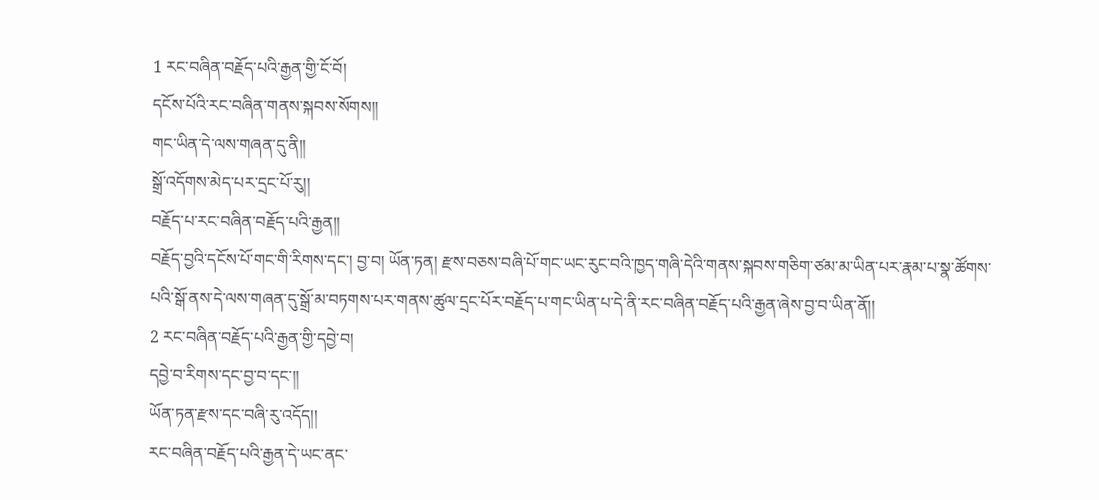1 རང་བཞིན་བརྗོད་པའི་རྒྱན་གྱི་ངོ་བོ།
དངོས་པོའི་རང་བཞིན་གནས་སྐབས་སོགས།།
གང་ཡིན་དེ་ལས་གཞན་དུ་ནི།།
སྒྲོ་འདོགས་མེད་པར་དྲང་པོ་རུ།།
བརྗོད་པ་རང་བཞིན་བརྗོད་པའི་རྒྱན།།
བརྗོད་བྱའི་དངོས་པོ་གང་གི་རིགས་དང་། བྱ་བ། ཡོན་ཏན། རྫས་བཅས་བཞི་པོ་གང་ཡང་རུང་བའི་ཁྱད་གཞི་དེའི་གནས་སྐབས་གཅིག་ཙམ་མ་ཡིན་པར་རྣམ་པ་སྣ་ཚོགས་པའི་སྒོ་ནས་དེ་ལས་གཞན་དུ་སྒྲོ་མ་བཏགས་པར་གནས་ཚུལ་དྲང་པོར་བརྗོད་པ་གང་ཡིན་པ་དེ་ནི་རང་བཞིན་བརྗོད་པའི་རྒྱན་ཞེས་བྱ་བ་ཡིན་ནོ།།
2 རང་བཞིན་བརྗོད་པའི་རྒྱན་གྱི་དབྱེ་བ།
དབྱེ་བ་རིགས་དང་བྱ་བ་དང་།།
ཡོན་ཏན་རྫས་དང་བཞི་རུ་འདོད།།
རང་བཞིན་བརྗོད་པའི་རྒྱན་དེ་ཡང་ནང་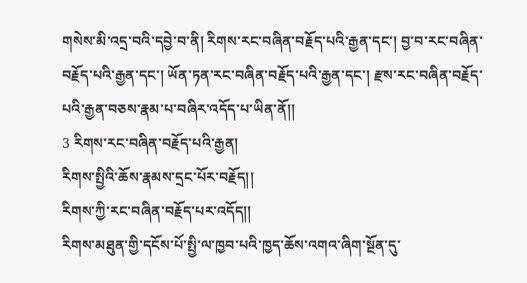གསེས་མི་འདྲ་བའི་དབྱེ་བ་ནི། རིགས་རང་བཞིན་བརྗོད་པའི་རྒྱན་དང་། བྱ་བ་རང་བཞིན་བརྗོད་པའི་རྒྱན་དང་། ཡོན་ཏན་རང་བཞིན་བརྗོད་པའི་རྒྱན་དང་། རྫས་རང་བཞིན་བརྗོད་པའི་རྒྱན་བཅས་རྣམ་པ་བཞིར་འདོད་པ་ཡིན་ནོ།།
3 རིགས་རང་བཞིན་བརྗོད་པའི་རྒྱན།
རིགས་སྤྱིའི་ཆོས་རྣམས་དྲང་པོར་བརྗོད།།
རིགས་ཀྱི་རང་བཞིན་བརྗོད་པར་འདོད།།
རིགས་མཐུན་གྱི་དངོས་པོ་སྤྱི་ལ་ཁྱབ་པའི་ཁྱད་ཆོས་འགའ་ཞིག་སྔོན་དུ་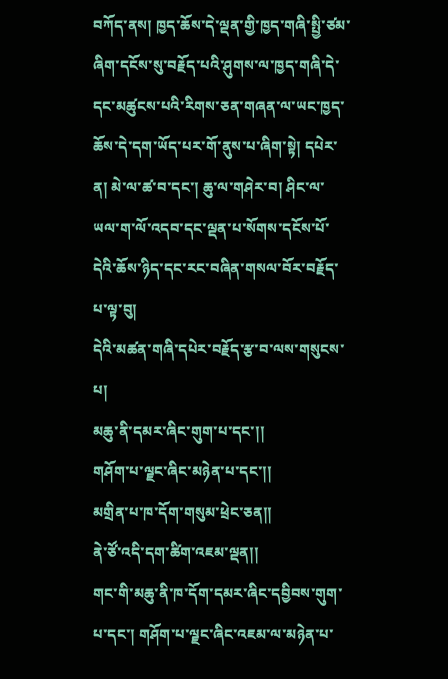བཀོད་ནས། ཁྱད་ཆོས་དེ་ལྡན་གྱི་ཁྱད་གཞི་སྤྱི་ཙམ་ཞིག་དངོས་སུ་བརྗོད་པའི་ཤུགས་ལ་ཁྱད་གཞི་དེ་དང་མཚུངས་པའི་རིགས་ཅན་གཞན་ལ་ཡང་ཁྱད་ཆོས་དེ་དག་ཡོད་པར་གོ་ནུས་པ་ཞིག་སྟེ། དཔེར་ན། མེ་ལ་ཚ་བ་དང་། ཆུ་ལ་གཤེར་བ། ཤིང་ལ་ཡལ་ག་ལོ་འདབ་དང་ལྡན་པ་སོགས་དངོས་པོ་དེའི་ཆོས་ཉིད་དང་རང་བཞིན་གསལ་བོར་བརྗོད་པ་ལྟ་བུ།
དེའི་མཚན་གཞི་དཔེར་བརྗོད་རྩ་བ་ལས་གསུངས་པ།
མཆུ་ནི་དམར་ཞིང་གུག་པ་དང་།།
གཤོག་པ་ལྗང་ཞིང་མཉེན་པ་དང་།།
མགྲིན་པ་ཁ་དོག་གསུམ་ཕྲེང་ཅན།།
ནེ་ཙོ་འདི་དག་ཚིག་འཇམ་ལྡན།།
གང་གི་མཆུ་ནི་ཁ་དོག་དམར་ཞིང་དབྱིབས་གུག་པ་དང་། གཤོག་པ་ལྗང་ཞིང་འཇམ་ལ་མཉེན་པ་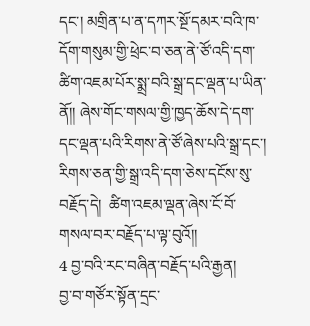དང་། མགྲིན་པ་ན་དཀར་སྔོ་དམར་བའི་ཁ་དོག་གསུམ་གྱི་ཕྲེང་བ་ཅན་ནེ་ཙོ་འདི་དག་ཚིག་འཇམ་པོར་སྨྲ་བའི་སྒྲ་དང་ལྡན་པ་ཡིན་ནོ།། ཞེས་གོང་གསལ་གྱི་ཁྱད་ཆོས་དེ་དག་དང་ལྡན་པའི་རིགས་ནེ་ཙོ་ཞེས་པའི་སྒྲ་དང་། རིགས་ཅན་གྱི་སྒྲ་འདི་དག་ཅེས་དངོས་སུ་བརྗོད་དེ།  ཚིག་འཇམ་ལྡན་ཞེས་ངོ་བོ་གསལ་བར་བརྗོད་པ་ལྟ་བུའོ།།
4 བྱ་བའི་རང་བཞིན་བརྗོད་པའི་རྒྱན།
བྱ་བ་གཙོར་སྟོན་དྲང་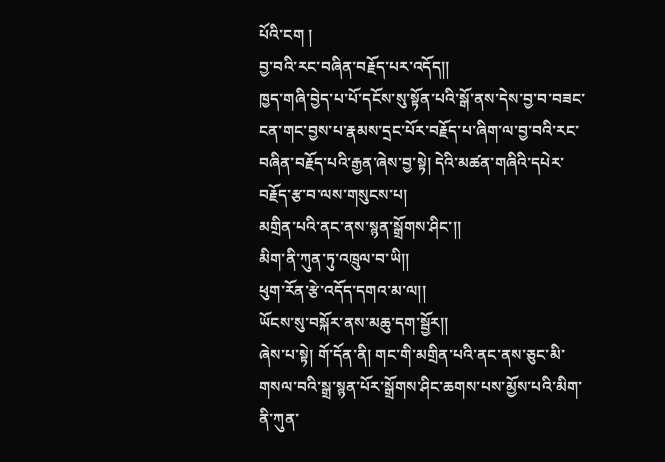པོའི་ངག །
བྱ་བའི་རང་བཞིན་བརྗོད་པར་འདོད།།
ཁྱད་གཞི་བྱེད་པ་པོ་དངོས་སུ་སྟོན་པའི་སྒོ་ནས་དེས་བྱ་བ་བཟང་ངན་གང་བྱས་པ་རྣམས་དྲང་པོར་བརྗོད་པ་ཞིག་ལ་བྱ་བའི་རང་བཞིན་བརྗོད་པའི་རྒྱན་ཞེས་བྱ་སྟེ། དེའི་མཚན་གཞིའི་དཔེར་བརྗོད་རྩ་བ་ལས་གསུངས་པ།
མགྲིན་པའི་ནང་ནས་སྙན་སྒྲོགས་ཤིང་།།
མིག་ནི་ཀུན་ཏུ་འཁྲུལ་བ་ཡི།།
ཕུག་རོན་རྩེ་འདོད་དགའ་མ་ལ།།
ཡོངས་སུ་བསྐོར་ནས་མཆུ་དག་སྦྱོར།།
ཞེས་པ་སྟེ། གོ་དོན་ནི། གང་གི་མགྲིན་པའི་ནང་ནས་ཅུང་མི་གསལ་བའི་སྒྲ་སྙན་པོར་སྒྲོགས་ཤིང་ཆགས་པས་མྱོས་པའི་མིག་ནི་ཀུན་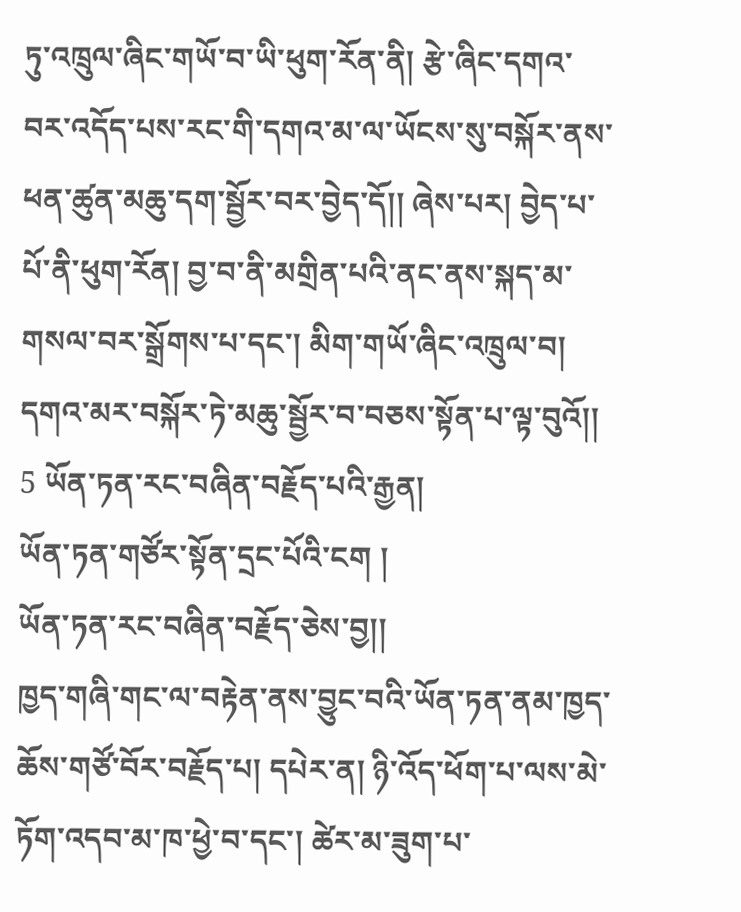ཏུ་འཁྲུལ་ཞིང་གཡོ་བ་ཡི་ཕུག་རོན་ནི། རྩེ་ཞིང་དགའ་བར་འདོད་པས་རང་གི་དགའ་མ་ལ་ཡོངས་སུ་བསྐོར་ནས་ཕན་ཚུན་མཆུ་དག་སྦྱོར་བར་བྱེད་དོ།། ཞེས་པར། བྱེད་པ་པོ་ནི་ཕུག་རོན། བྱ་བ་ནི་མགྲིན་པའི་ནང་ནས་སྐད་མ་གསལ་བར་སྒྲོགས་པ་དང་། མིག་གཡོ་ཞིང་འཁྲུལ་བ། དགའ་མར་བསྐོར་ཏེ་མཆུ་སྦྱོར་བ་བཅས་སྟོན་པ་ལྟ་བུའོ།།
5 ཡོན་ཏན་རང་བཞིན་བརྗོད་པའི་རྒྱན།
ཡོན་ཏན་གཙོར་སྟོན་དྲང་པོའི་ངག །
ཡོན་ཏན་རང་བཞིན་བརྗོད་ཅེས་བྱ།།
ཁྱད་གཞི་གང་ལ་བརྟེན་ནས་བྱུང་བའི་ཡོན་ཏན་ནམ་ཁྱད་ཆོས་གཙོ་བོར་བརྗོད་པ། དཔེར་ན། ཉི་འོད་ཕོག་པ་ལས་མེ་ཏོག་འདབ་མ་ཁ་ཕྱེ་བ་དང་། ཚེར་མ་ཟུག་པ་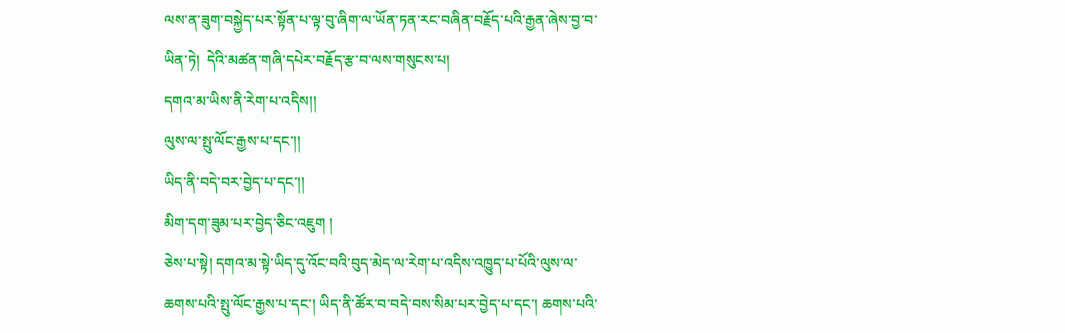ལས་ན་ཟུག་བསྐྱེད་པར་སྟོན་པ་ལྟ་བུ་ཞིག་ལ་ཡོན་ཏན་རང་བཞིན་བརྗོད་པའི་རྒྱན་ཞེས་བྱ་བ་ཡིན་ཏེ།  དེའི་མཚན་གཞི་དཔེར་བརྗོད་རྩ་བ་ལས་གསུངས་པ།
དགའ་མ་ཡིས་ནི་རེག་པ་འདིས།།
ལུས་ལ་སྤུ་ལོང་རྒྱས་པ་དང་།།
ཡིད་ནི་བདེ་བར་བྱེད་པ་དང་།།
མིག་དག་ཟུམ་པར་བྱེད་ཅིང་འཇུག །
ཅེས་པ་སྟེ། དགའ་མ་སྟེ་ཡིད་དུ་འོང་བའི་བུད་མེད་ལ་རེག་པ་འདིས་འཁྱུད་པ་པོའི་ལུས་ལ་ཆགས་པའི་སྤུ་ལོང་རྒྱས་པ་དང་། ཡིད་ནི་ཚོར་བ་བདེ་བས་སིམ་པར་བྱེད་པ་དང་། ཆགས་པའི་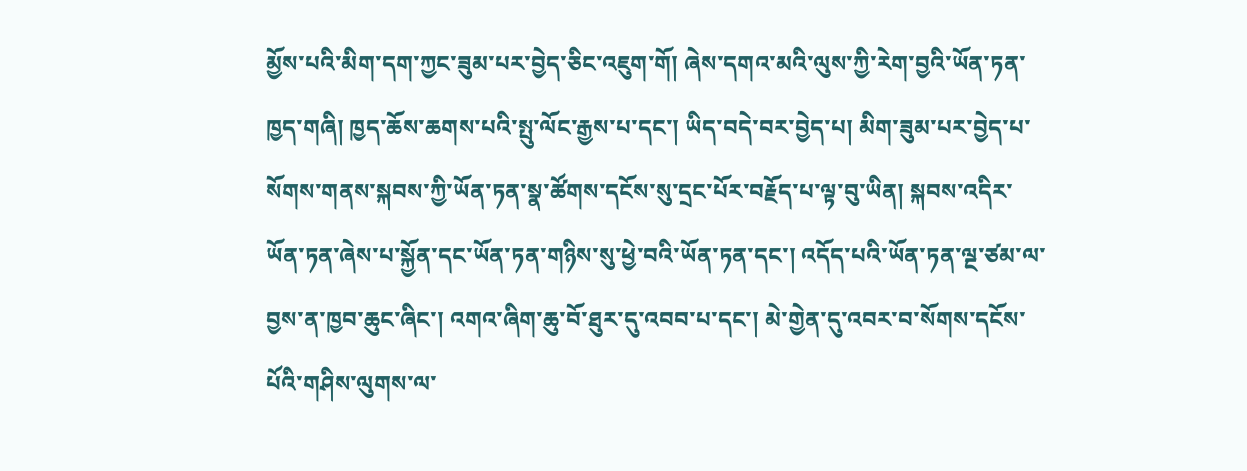མྱོས་པའི་མིག་དག་ཀྱང་ཟུམ་པར་བྱེད་ཅིང་འཇུག་གོ། ཞེས་དགའ་མའི་ལུས་ཀྱི་རེག་བྱའི་ཡོན་ཏན་ཁྱད་གཞི། ཁྱད་ཆོས་ཆགས་པའི་སྤུ་ལོང་རྒྱས་པ་དང་། ཡིད་བདེ་བར་བྱེད་པ། མིག་ཟུམ་པར་བྱེད་པ་སོགས་གནས་སྐབས་ཀྱི་ཡོན་ཏན་སྣ་ཚོགས་དངོས་སུ་དྲང་པོར་བརྗོད་པ་ལྟ་བུ་ཡིན། སྐབས་འདིར་ཡོན་ཏན་ཞེས་པ་སྐྱོན་དང་ཡོན་ཏན་གཉིས་སུ་ཕྱེ་བའི་ཡོན་ཏན་དང་། འདོད་པའི་ཡོན་ཏན་ལྔ་ཙམ་ལ་བྱས་ན་ཁྱབ་ཆུང་ཞིང་། འགའ་ཞིག་ཆུ་བོ་ཐུར་དུ་འབབ་པ་དང་། མེ་གྱེན་དུ་འབར་བ་སོགས་དངོས་པོའི་གཤིས་ལུགས་ལ་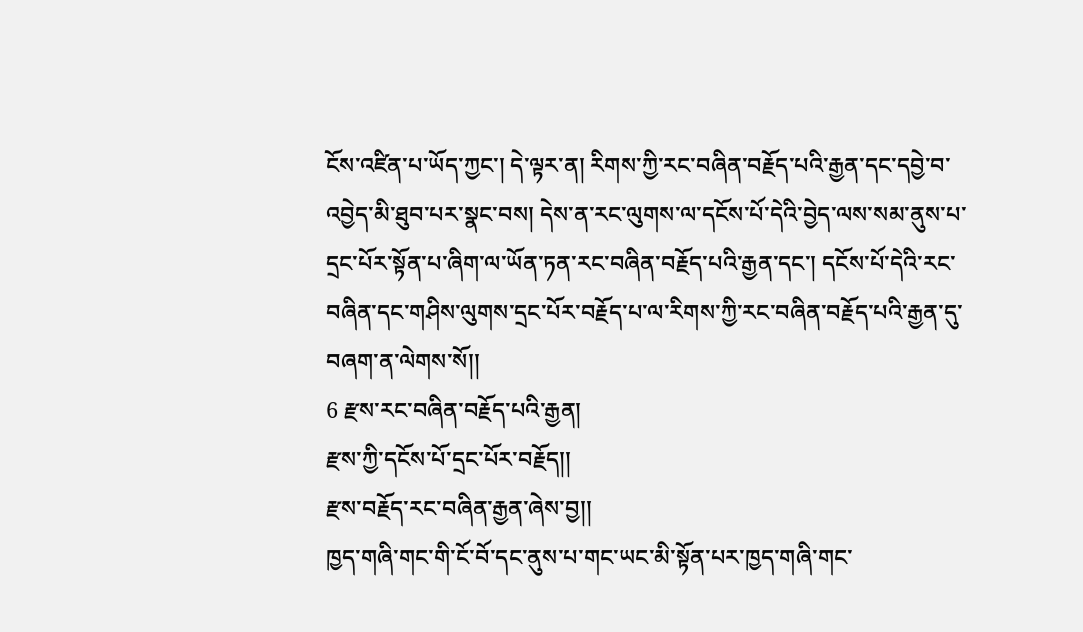ངོས་འཛིན་པ་ཡོད་ཀྱང་། དེ་ལྟར་ན། རིགས་ཀྱི་རང་བཞིན་བརྗོད་པའི་རྒྱན་དང་དབྱེ་བ་འབྱེད་མི་ཐུབ་པར་སྣང་བས། དེས་ན་རང་ལུགས་ལ་དངོས་པོ་དེའི་བྱེད་ལས་སམ་ནུས་པ་དྲང་པོར་སྟོན་པ་ཞིག་ལ་ཡོན་ཏན་རང་བཞིན་བརྗོད་པའི་རྒྱན་དང་། དངོས་པོ་དེའི་རང་བཞིན་དང་གཤིས་ལུགས་དྲང་པོར་བརྗོད་པ་ལ་རིགས་ཀྱི་རང་བཞིན་བརྗོད་པའི་རྒྱན་དུ་བཞག་ན་ལེགས་སོ།།
6 རྫས་རང་བཞིན་བརྗོད་པའི་རྒྱན།
རྫས་ཀྱི་དངོས་པོ་དྲང་པོར་བརྗོད།།
རྫས་བརྗོད་རང་བཞིན་རྒྱན་ཞེས་བྱ།།
ཁྱད་གཞི་གང་གི་ངོ་བོ་དང་ནུས་པ་གང་ཡང་མི་སྟོན་པར་ཁྱད་གཞི་གང་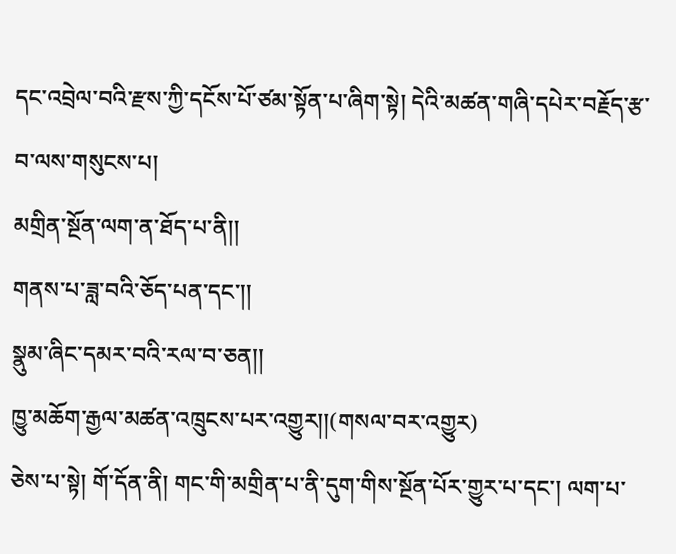དང་འབྲེལ་བའི་རྫས་ཀྱི་དངོས་པོ་ཙམ་སྟོན་པ་ཞིག་སྟེ། དེའི་མཚན་གཞི་དཔེར་བརྗོད་རྩ་བ་ལས་གསུངས་པ།
མགྲིན་སྔོན་ལག་ན་ཐོད་པ་ནི།།
གནས་པ་ཟླ་བའི་ཅོད་པན་དང་།།
སྣུམ་ཞིང་དམར་བའི་རལ་བ་ཅན།།
ཁྱུ་མཆོག་རྒྱལ་མཚན་འཁྲུངས་པར་འགྱུར།།(གསལ་བར་འགྱུར)
ཅེས་པ་སྟེ། གོ་དོན་ནི། གང་གི་མགྲིན་པ་ནི་དུག་གིས་སྔོན་པོར་གྱུར་པ་དང་། ལག་པ་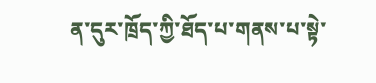ན་དུར་ཁྲོད་ཀྱི་ཐོད་པ་གནས་པ་སྟེ་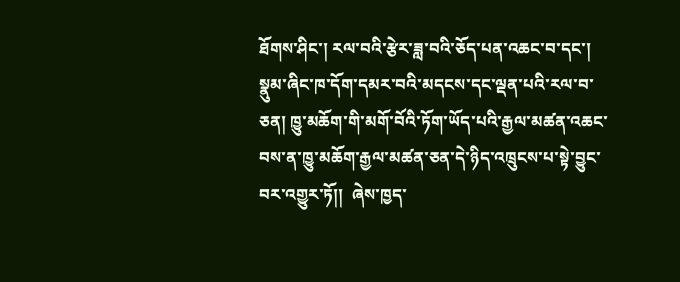ཐོགས་ཤིང་། རལ་བའི་རྩེར་ཟླ་བའི་ཅོད་པན་འཆང་བ་དང་། སྣུམ་ཞིང་ཁ་དོག་དམར་བའི་མདངས་དང་ལྡན་པའི་རལ་བ་ཅན། ཁྱུ་མཆོག་གི་མགོ་བོའི་ཏོག་ཡོད་པའི་རྒྱལ་མཚན་འཆང་བས་ན་ཁྱུ་མཆོག་རྒྱལ་མཚན་ཅན་དེ་ཉིད་འཁྲུངས་པ་སྟེ་བྱུང་བར་འགྱུར་ཏོ།།  ཞེས་ཁྱད་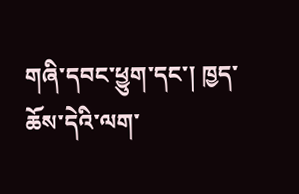གཞི་དབང་ཕྱུག་དང་། ཁྱད་ཆོས་དེའི་ལག་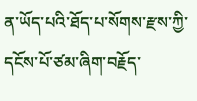ན་ཡོད་པའི་ཐོད་པ་སོགས་རྫས་ཀྱི་དངོས་པོ་ཙམ་ཞིག་བརྗོད་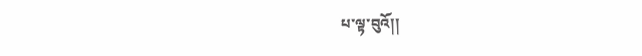པ་ལྟ་བུའོ།།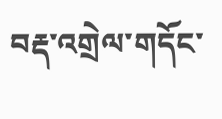བརྡ་འགྲེལ་གདོང་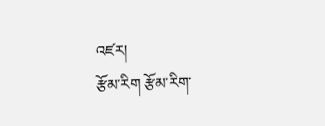འཛར།
རྩོམ་རིག རྩོམ་རིག་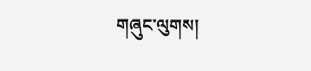གཞུང་ལུགས།